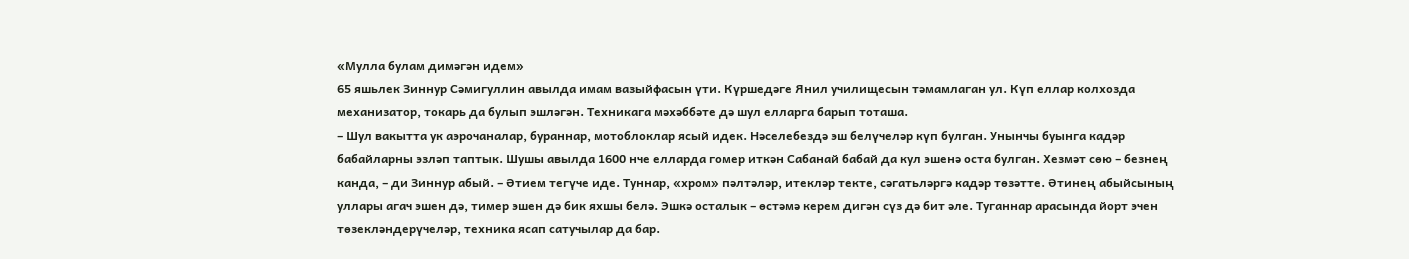«Мулла булам димәгән идем»
65 яшьлек Зиннур Сәмигуллин авылда имам вазыйфасын үти. Күршедәге Янил училищесын тәмамлаган ул. Күп еллар колхозда механизатор, токарь да булып эшләгән. Техникага мәхәббәте дә шул елларга барып тоташа.
– Шул вакытта ук аэрочаналар, бураннар, мотоблоклар ясый идек. Нәселебездә эш белүчеләр күп булган. Унынчы буынга кадәр бабайларны эзләп таптык. Шушы авылда 1600 нче елларда гомер иткән Сабанай бабай да кул эшенә оста булган. Хезмәт сөю – безнең канда, – ди Зиннур абый. – Әтием тегүче иде. Туннар, «хром» пәлтәләр, итекләр текте, сәгатьләргә кадәр төзәтте. Әтинең абыйсының уллары агач эшен дә, тимер эшен дә бик яхшы белә. Эшкә осталык – өстәмә керем дигән сүз дә бит әле. Туганнар арасында йорт эчен төзекләндерүчеләр, техника ясап сатучылар да бар.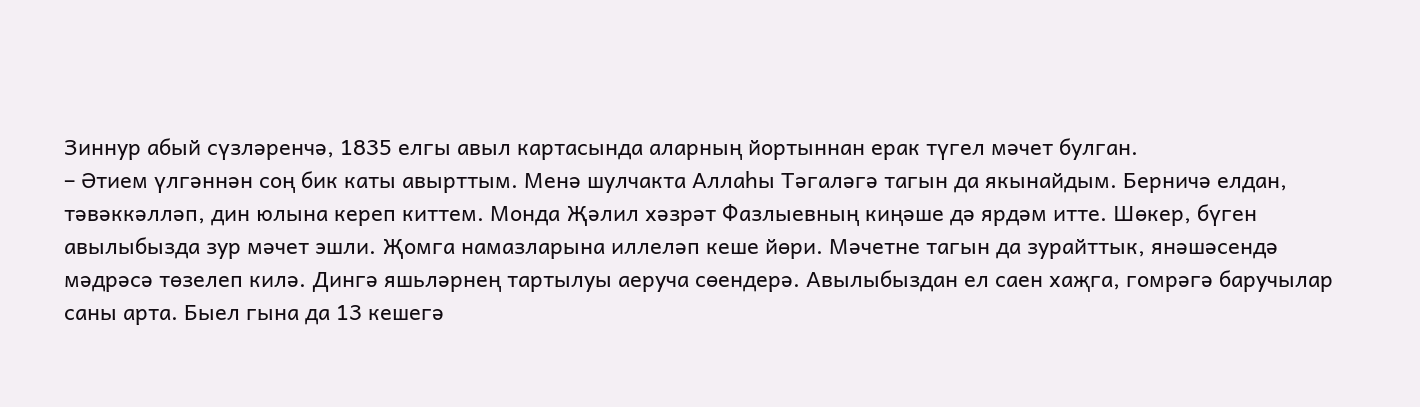Зиннур абый сүзләренчә, 1835 елгы авыл картасында аларның йортыннан ерак түгел мәчет булган.
– Әтием үлгәннән соң бик каты авырттым. Менә шулчакта Аллаһы Тәгаләгә тагын да якынайдым. Берничә елдан, тәвәккәлләп, дин юлына кереп киттем. Монда Җәлил хәзрәт Фазлыевның киңәше дә ярдәм итте. Шөкер, бүген авылыбызда зур мәчет эшли. Җомга намазларына иллеләп кеше йөри. Мәчетне тагын да зурайттык, янәшәсендә мәдрәсә төзелеп килә. Дингә яшьләрнең тартылуы аеруча сөендерә. Авылыбыздан ел саен хаҗга, гомрәгә баручылар саны арта. Быел гына да 13 кешегә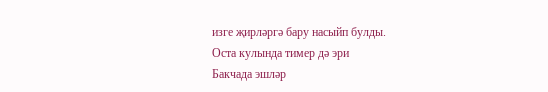изге җирләргә бару насыйп булды.
Оста кулында тимер дә эри
Бакчада эшләр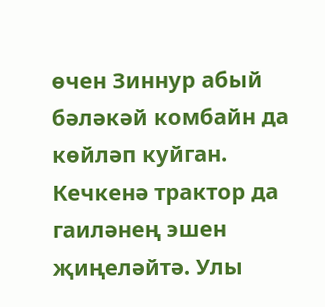өчен Зиннур абый бәләкәй комбайн да көйләп куйган. Кечкенә трактор да гаиләнең эшен җиңеләйтә. Улы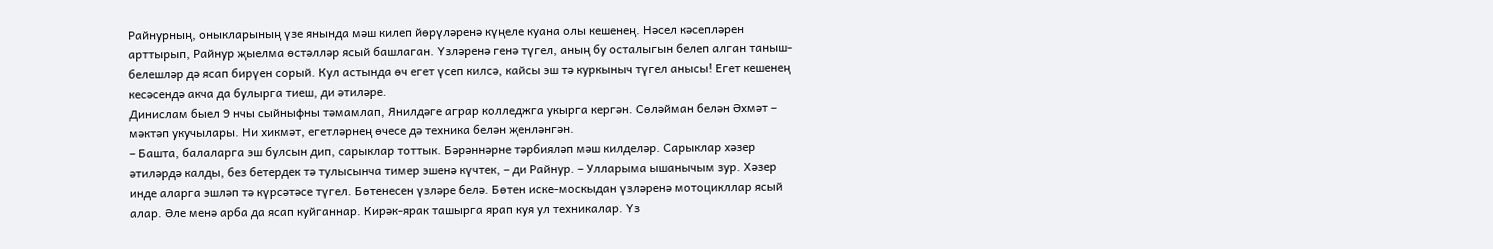Райнурның, оныкларының үзе янында мәш килеп йөрүләренә күңеле куана олы кешенең. Нәсел кәсепләрен арттырып, Райнур җыелма өстәлләр ясый башлаган. Үзләренә генә түгел, аның бу осталыгын белеп алган таныш-белешләр дә ясап бирүен сорый. Кул астында өч егет үсеп килсә, кайсы эш тә куркыныч түгел анысы! Егет кешенең кесәсендә акча да булырга тиеш, ди әтиләре.
Динислам быел 9 нчы сыйныфны тәмамлап, Янилдәге аграр колледжга укырга кергән. Сөләйман белән Әхмәт – мәктәп укучылары. Ни хикмәт, егетләрнең өчесе дә техника белән җенләнгән.
– Башта, балаларга эш булсын дип, сарыклар тоттык. Бәрәннәрне тәрбияләп мәш килделәр. Сарыклар хәзер әтиләрдә калды, без бетердек тә тулысынча тимер эшенә күчтек, – ди Райнур. – Улларыма ышанычым зур. Хәзер инде аларга эшләп тә күрсәтәсе түгел. Бөтенесен үзләре белә. Бөтен иске-москыдан үзләренә мотоцикллар ясый алар. Әле менә арба да ясап куйганнар. Кирәк-ярак ташырга ярап куя ул техникалар. Үз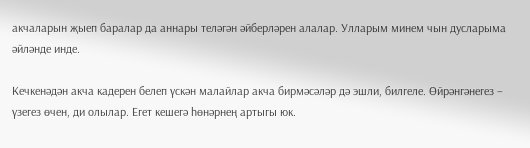акчаларын җыеп баралар да аннары теләгән әйберләрен алалар. Улларым минем чын дусларыма әйләнде инде.

Кечкенәдән акча кадерен белеп үскән малайлар акча бирмәсәләр дә эшли, билгеле. Өйрәнгәнегез – үзегез өчен, ди олылар. Егет кешегә һөнәрнең артыгы юк.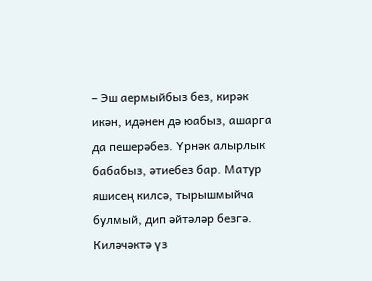– Эш аермыйбыз без, кирәк икән, идәнен дә юабыз, ашарга да пешерәбез. Үрнәк алырлык бабабыз, әтиебез бар. Матур яшисең килсә, тырышмыйча булмый, дип әйтәләр безгә. Киләчәктә үз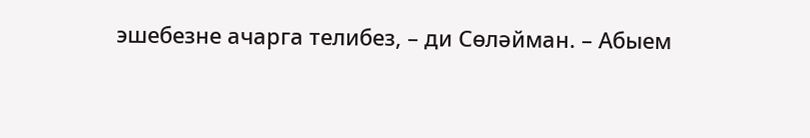эшебезне ачарга телибез, – ди Сөләйман. – Абыем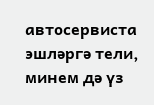автосервиста эшләргә тели, минем дә үз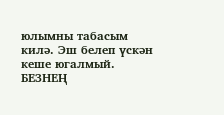юлымны табасым килә. Эш белеп үскән кеше югалмый.
БЕЗНЕҢ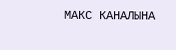МАКС КАНАЛЫНА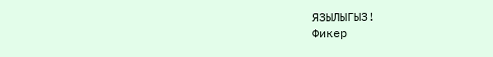ЯЗЫЛЫГЫЗ!
Фикер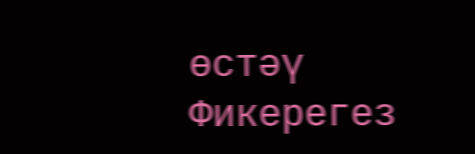өстәү
Фикерегез